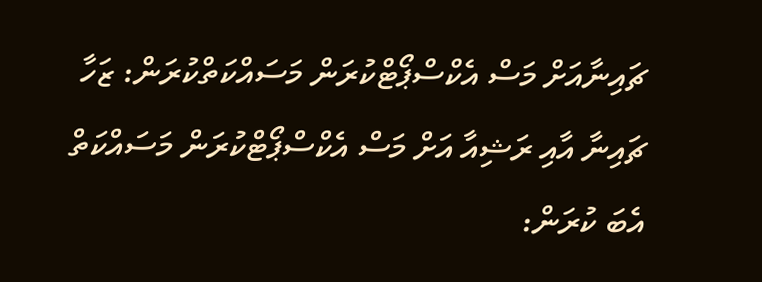ޗައިނާއަށް މަސް އެކްސްޕޯޓްކުރަން މަސައްކަތްކުރަން: ޒަހާ
ޗައިނާ އާއި ރަޝިއާ އަށް މަސް އެކްސްޕޯޓްކުރަން މަސައްކަތް އެބަ ކުރަން: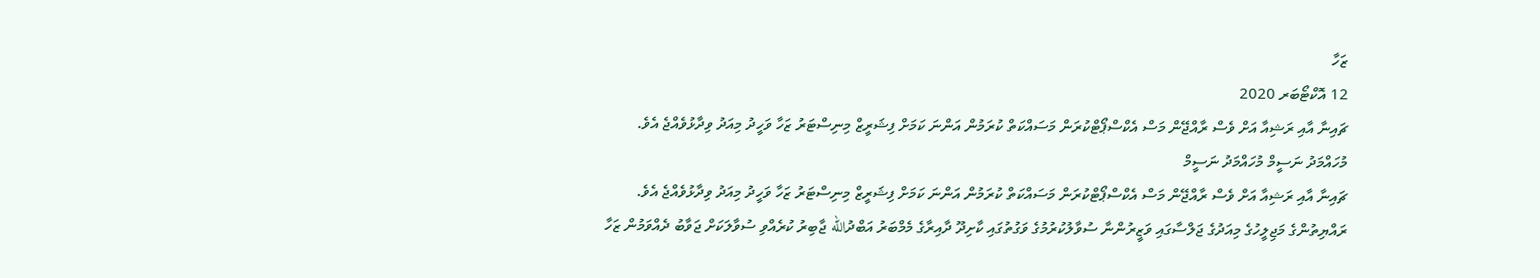ޒަހާ
12 އޮކްޓޯބަރ 2020
ޗައިނާ އާއި ރަޝިއާ އަށް ވެސް ރާއްޖޭން މަސް އެކްސްޕޯޓްކުރަން މަސައްކަތް ކުރަމުން އަންނަ ކަމަށް ފިޝަރީޒް މިނިސްޓަރު ޒަހާ ވަހީދު މިއަދު ވިދާޅުވެއްޖެ އެވެ.
މުހައްމަދު ނަސީމް މުހައްމަދު ނަސީމް
ޗައިނާ އާއި ރަޝިއާ އަށް ވެސް ރާއްޖޭން މަސް އެކްސްޕޯޓްކުރަން މަސައްކަތް ކުރަމުން އަންނަ ކަމަށް ފިޝަރީޒް މިނިސްޓަރު ޒަހާ ވަހީދު މިއަދު ވިދާޅުވެއްޖެ އެވެ.
ރައްޔިތުންގެ މަޖިލީހުގެ މިއަދުގެ ޖަލްސާގައި ވަޒީރުންނާ ސުވާލުކުރުމުގެ ވަގުތުގައި ކާށިދޫ ދާއިރާގެ މެމްބަރު އަބްދުالله ޖާބިރު ކުރެއްވި ސުވާލަކަށް ޖަވާބު ދެއްވަމުން ޒަހާ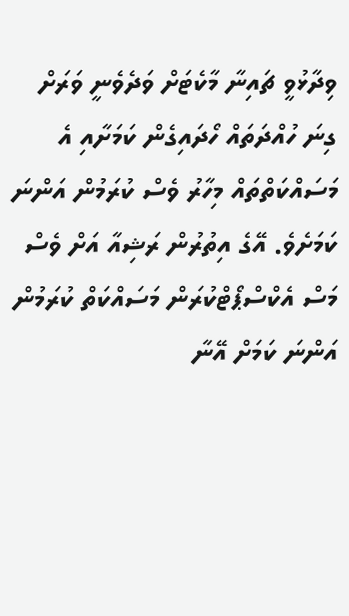ވިދާޅުވީ ޗައިނާ މާކެޓަށް ވަދެވެނީ ވަރަށް ގިނަ ހުއްދަތައް ހޯދައިގެން ކަމަށާއި އެ މަސައްކަތްތައް މިހާރު ވެސް ކުރަމުން އަންނަ ކަމަށެވެ. އޭގެ އިތުރުން ރަޝިއާ އަށް ވެސް މަސް އެކްސްޕޯޓްކުރަން މަސައްކަތް ކުރަމުން އަންނަ ކަމަށް އޭނާ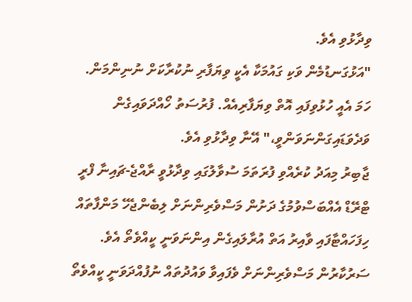ވިދާޅުވި އެވެ.
"އަޅުގަނޑުމެން ވަކި ގައުމަކާ އެކީ ވިޔަފާރި ނުކުރާކަށް ނުނިންމަން. ހަމަ އެއީ ހުޅުވިފައި އޮތް ވިޔަފާރިއެއް. ފުރުސަތު ހޯއްދަވައިގެން ވަދެވަޑައިގަންނަވަންވީ،" އޭނާ ވިދާޅުވި އެވެ.
ޖާބިރު މިއަދު ކުރެއްވި ފުރަތަމަ ސުވާލުގައި ވިދާޅުވީ ރާއްޖެ-ޗައިނާ ފްރީ ޓްރޭޑް އެއްބަސްވުމުގެ ދަށުން މަސްވެރިންނަށް ލިބެންޖެހޭ މަންފާތައް ހިފަހައްޓާފައި ވާއިރު އަތް އުރާލައިގެން އިންނަވަނީ ކީއްވެތޯ އެވެ. ސަރުކާރުން މަސްވެރިންނަށް ވެފައިވާ ވައުދުތައް ނުފުއްދަވަނީ ކީއްވެތޯ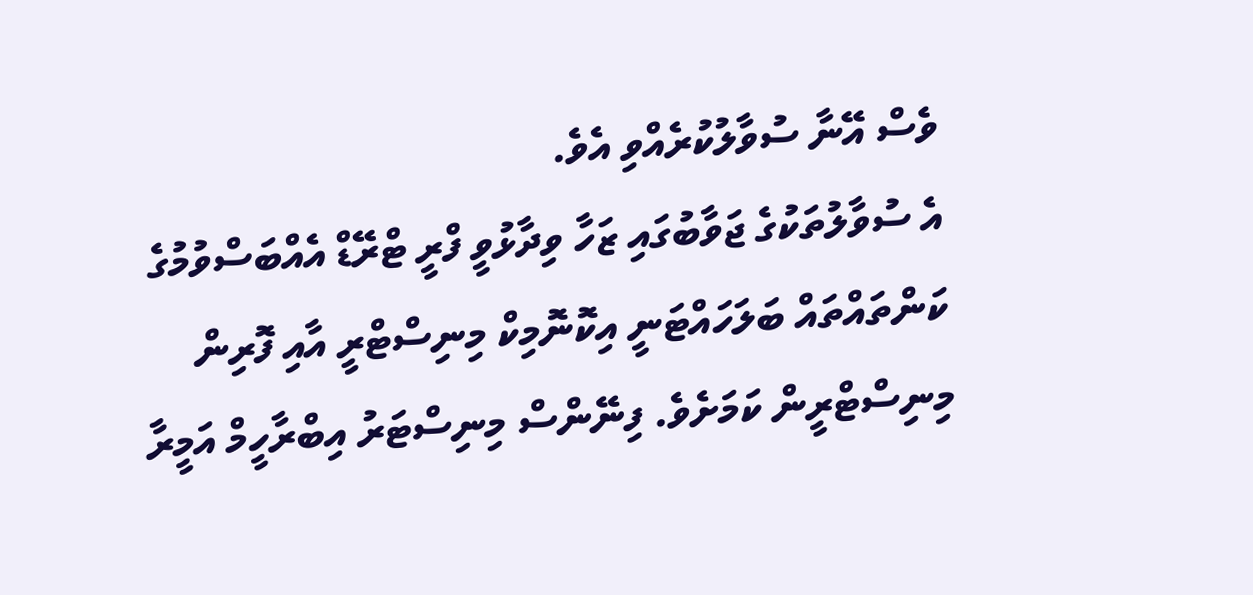ވެސް އޭނާ ސުވާލުކުރެއްވި އެވެ.
އެ ސުވާލުތަކުގެ ޖަވާބުގައި ޒަހާ ވިދާޅުވީ ފްރީ ޓްރޭޑް އެއްބަސްވުމުގެ ކަންތައްތައް ބަލަހައްޓަނީ އިކޮނޮމިކް މިނިސްޓްރީ އާއި ފޮރިން މިނިސްޓްރީން ކަމަށެވެ. ފިނޭންސް މިނިސްޓަރު އިބްރާހީމް އަމީރާ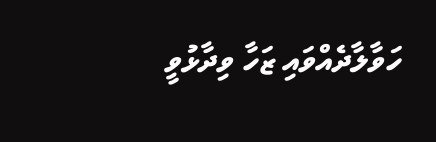ހަވާލާދެއްވައި ޒަހާ ވިދާޅުވީ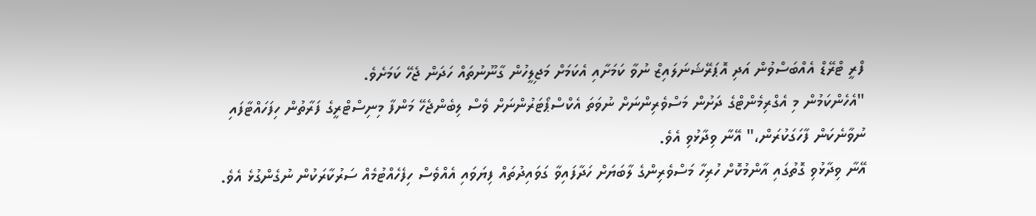ފްރީ ޓްރޭޑް އެއްބަސްވުން އަދި އޮޕަރޭޝަނަލައިޒް ނުވާ ކަމަށާއި އެކަމަށް މަޖިލީހުން ގާނޫނުތައް ހަދަން ޖެހޭ ކަމަށެވެ.
"އެހެންކަމުން މި އެގްރިމެންޓްގެ ދަށުން މަސްވެރިންނަށް ނުވަތަ އެކްސްޕޯޓަރުންނަށް ވެސް ލިބެންޖެހޭ މަންފާ މިނިސްޓްރީގެ ފަރާތުން ހިފަހައްޓާފައި ނުވާނެކަން ފާހަގަކުރަން،" އޭނާ ވިދާޅުވި އެވެ.
އޭނާ ވިދާޅުވި ގޮތުގައި އާންމުކޮށް ހުރިހާ މަސްވެރިންގެ ލާބަޔަށް ހަދާފައިވާ ގަވައިދުތައް ފިޔަވައި އެއްވެސް ހިފެހެއްޓުމެއް ސަރުކާރަކުން ނުގެންގުޅެ އެވެ.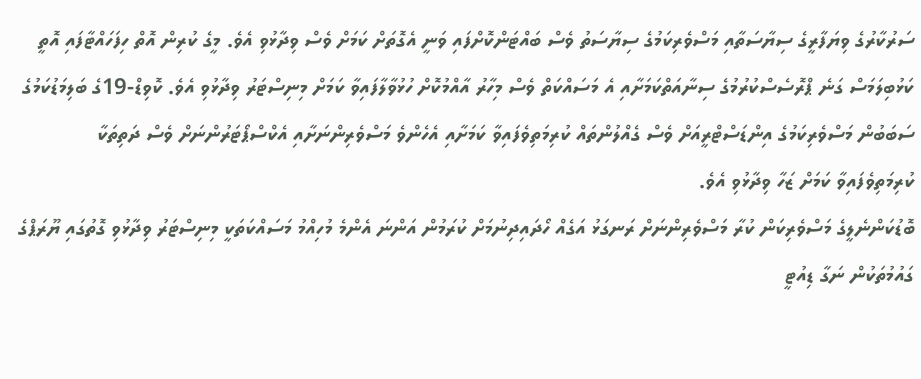ސަރުކާރުގެ ވިޔަފާރީގެ ސިޔާސަތާއި މަސްވެރިކަމުގެ ސިޔާސަތު ވެސް ބައްޓަންކޮށްފައި ވަނީ އެގޮތަށް ކަމަށް ވެސް ވިދާޅުވި އެވެ. މީގެ ކުރިން އޮތް ހިފަހައްޓާފައި އޮތީ ކަޅުބިލަމަސް ގަނެ ޕްރޮސެސްކުރުމުގެ ސިނާއަތްކަމަށާއި އެ މަސައްކަތް ވެސް މިހާރު އާއްމުކޮށް ހުޅުވާލާފައިވާ ކަމަށް މިނިސްޓަރު ވިދާޅުވި އެވެ. ކޮވިޑް-19ގެ ބަލިމަޑުކަމުގެ ސަބަބުން މަސްވެރިކަމުގެ އިންޑަސްޓްރީއަށް ވެސް ގެއްލުންތައް ކުރިމަތިވެފައިވާ ކަމަށާއި އެހެންވެ މަސްވެރިންނަށާއި އެކްސްޕޯޓަރުންނަށް ވެސް ދަތިތަކާ ކުރިމަތިވެފައިވާ ކަމަށް ޒަހާ ވިދާޅުވި އެވެ.
ބޮޑުކަންނެލީގެ މަސްވެރިކަން ކުރާ މަސްވެރިންނަށް ރަނގަޅު އަގެއް ހޯދައިދިނުމަށް ކުރަމުން އަންނަ އެންމެ މުހިއްމު މަސައްކަތަކީ މިނިސްޓަރު ވިދާޅުވި ގޮތުގައި ޔޫރަޕްގެ ގައުމުތަކުން ނަގާ ޑިއުޓީ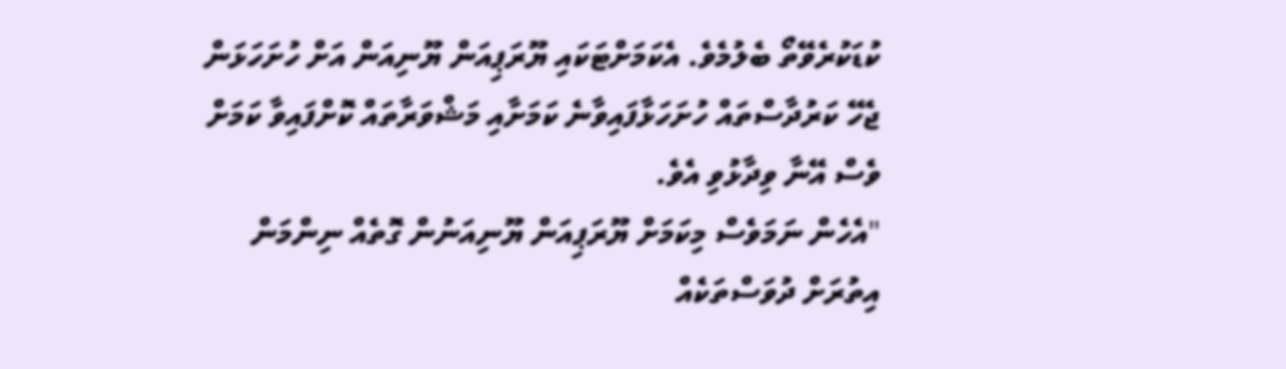ކުޑަކުރެވޭތޯ ބެލުމެވެ. އެކަމަށްޓަކައި ޔޫރަޕިއަން ޔޫނިއަން އަށް ހުށަހަޅަން ޖެހޭ ކަރުދާސްތައް ހުށަހަޅާފައިވާނެ ކަމަށާއި މަޝްވަރާތައް ކޮށްފައިވާ ކަމަށް ވެސް އޭނާ ވިދާޅުވި އެވެ.
"އެހެން ނަމަވެސް މިކަމަށް ޔޫރަޕިއަން ޔޫނިއަނުން ގޮތެއް ނިންމަން އިތުރަށް ދުވަސްތަކެއް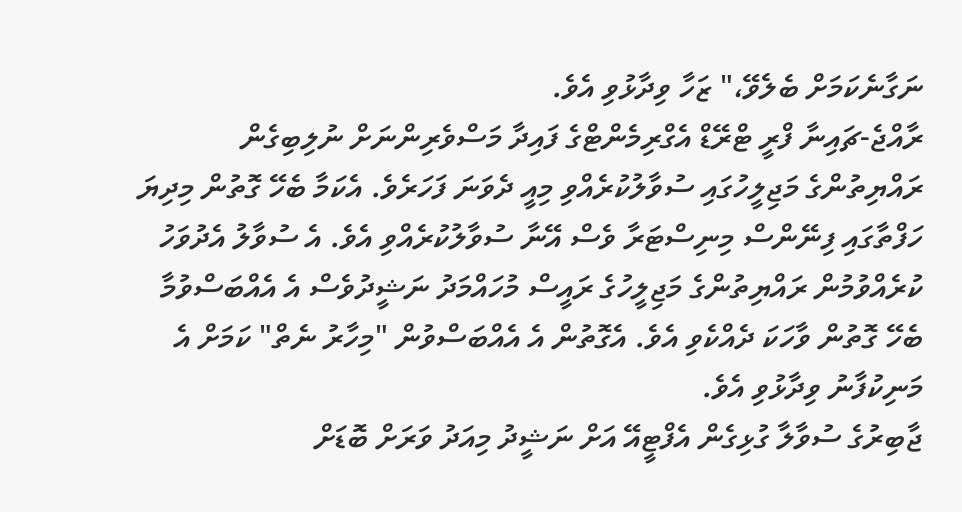ނަގާނެކަމަށް ބެލެވޭ،" ޒަހާ ވިދާޅުވި އެވެ.
ރާއްޖެ-ޗައިނާ ފްރީ ޓްރޭޑް އެގްރިމެންޓްގެ ފައިދާ މަސްވެރިންނަށް ނުލިބިގެން ރައްޔިތުންގެ މަޖިލީހުގައި ސުވާލުކުރެއްވި މިއީ ދެވަނަ ފަހަރެވެ. އެކަމާ ބެހޭ ގޮތުން މިދިޔަ ހަފްތާގައި ފިނޭންސް މިނިސްޓަރާ ވެސް އޭނާ ސުވާލުކުރެއްވި އެވެ. އެ ސުވާލު އެދުވަހު ކުރެއްވުމުން ރައްޔިތުންގެ މަޖިލީހުގެ ރައީސް މުހައްމަދު ނަޝީދުވެސް އެ އެއްބަސްވުމާ ބެހޭ ގޮތުން ވާހަކަ ދެއްކެވި އެވެ. އެގޮތުން އެ އެއްބަސްވުން "މިހާރު ނެތް" ކަމަށް އެ މަނިކުފާނު ވިދާޅުވި އެވެ.
ޖާބިރުގެ ސުވާލާ ގުޅިގެން އެފްޓީއޭ އަށް ނަޝީދު މިއަދު ވަރަށް ބޮޑަށް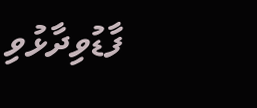ފާޑުވިދާޅުވި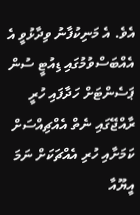އެވެ. އެ މަނިކުފާނު ވިދާޅުވީ އެ އެއްބަސްވުމުގައި ޑިއުޓީ ސުން ޕަސެންޓަށް ހަދާފައި ހުރީ ރާއްޖޭގައި ނެތް އެއްޗިއްސަށް ކަމަށާއި ހުރި އެއްޗަކަށް ނަމަ އީޔޫއާ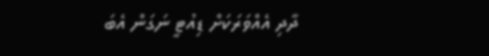ދާދި އެއްވަރަކަށް ޑިއުޓީ ނަގަން އެބަ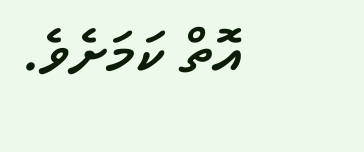އޮތް ކަމަށެވެ.